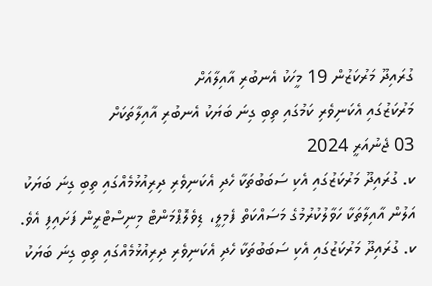ގުރައިދޫ މަރުކަޒުން 19 މީހަކު އެނބުރި އާއިލާއަށް
މަރުކަޒުގައި އެކަނިވެރި ކަމުގައި ތިބި ގިނަ ބަޔަކު އެނބުރި އާއިލާތަކަށް
03 ޖެނުއަރީ 2024
ކ. ގުރައިދޫ މަރުކަޒުގައި އެކި ސަބަބުތަކާ ހެދި އެކަނިވެރި ދިރިއުޅުމެއްގައި ތިބި ގިނަ ބަޔަކު އަލުން އާއިލާތަކާ ހަވާލުކުރުމުގެ މަސައްކަތް ފެމިލީ، ޑިވެލޮޕްމަންޓް މިނިސްޓްރީން ފަށައިފި އެވެ.
ކ. ގުރައިދޫ މަރުކަޒުގައި އެކި ސަބަބުތަކާ ހެދި އެކަނިވެރި ދިރިއުޅުމެއްގައި ތިބި ގިނަ ބަޔަކު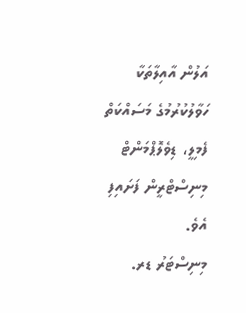އަލުން އާއިލާތަކާ ހަވާލުކުރުމުގެ މަސައްކަތް ފެމިލީ، ޑިވެލޮޕްމަންޓް މިނިސްޓްރީން ފަށައިފި އެވެ.
މިނިސްޓަރު ޑރ.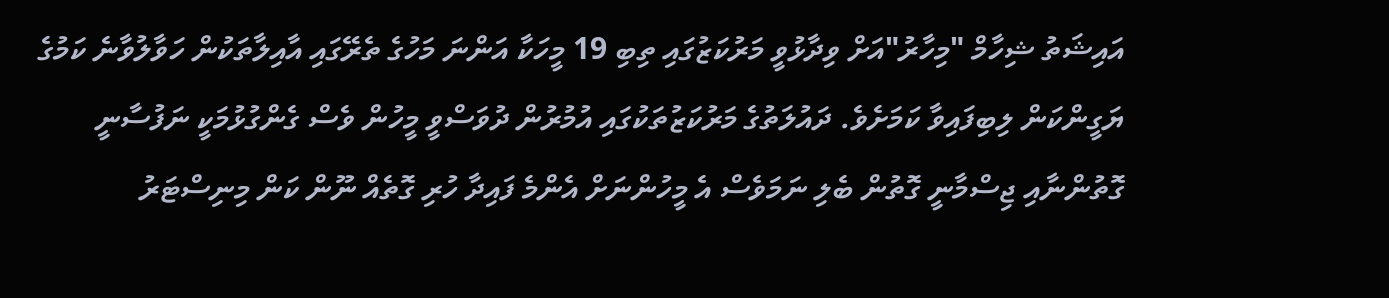އައިޝަތު ޝިހާމް "މިހާރު"އަށް ވިދާޅުވީ މަރުކަޒުގައި ތިބި 19 މީހަކާ އަންނަ މަހުގެ ތެރޭގައި އާއިލާތަކުން ހަވާލުވާނެ ކަމުގެ ޔަގީންކަން ލިބިފައިވާ ކަމަށެވެ. ދައުލަތުގެ މަރުކަޒުތަކުގައި އުމުރުން ދުވަސްވީ މީހުން ވެސް ގެންގުޅުމަކީ ނަފުސާނީ ގޮތުންނާއި ޖިސްމާނީ ގޮތުން ބެލި ނަމަވެސް އެ މީހުންނަށް އެންމެ ފައިދާ ހުރި ގޮތެއް ނޫން ކަން މިނިސްޓަރު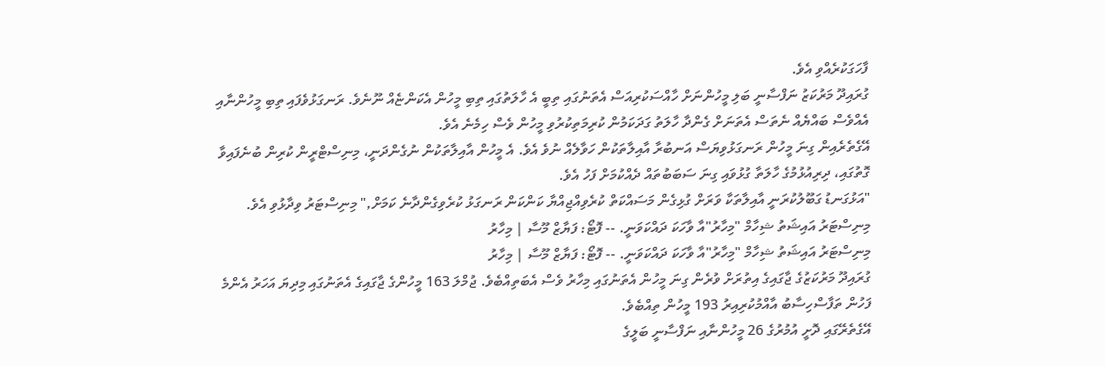ފާހަގަކުރެއްވި އެވެ.
ގުރައިދޫ މަރުކަޒު ނަފްސާނީ ބަލި މީހުންނަށް ހާއްސަކުރިއަސް އެތަނުގައި ތިބީ އެ ހާލަތުގައި ތިބި މީހުން އެކަންޏެއް ނޫނެވެ. ރަނގަޅުވެފައި ތިބި މީހުންނާއި އެއްވެސް ބައްޔެއް ނެތަސް އެތަނަށް ގެންދާ ހާލަތު ގަދަކަމުން ކުރިމަތިކުރުވި މީހުން ވެސް ހިމެނެ އެވެ.
އޭގެތެރެއިން ގިނަ މީހުން ރަނގަޅުވިޔަސް އަނބުރާ އާއިލާތަކުން ހަވާލެއް ނުވެ އެވެ. އެ މީހުން އާއިލާތަކުން ނުގެންދަނީ، މިނިސްޓްރީން ކުރިން ބުނެފައިވާ ގޮތުގައި، ދިރިއުޅުމުގެ ހާލަތާ ގުޅުވައި ގިނަ ސަބަބުތައް ދެއްކުމަށް ފަހު އެވެ.
"އަޅުގަނޑު ގަބޫލުކުރަނީ އާއިލާތަކާ ވަރަށް ގުޅިގެން މަސައްކަތް ކުރެވިއްޖިއްޔާ ކަންކަން ރަނގަޅު ކުރެވިގެންދާނެ ކަމަށް," މިނިސްޓަރު ވިދާޅުވި އެވެ.
މިނިސްޓަރު އައިޝަތު ޝިހާމް "މިހާރު"އާ ވާހަކަ ދައްކަވަނީ. -- ފޮޓޯ: ފަޔާޒް މޫސާ | މިހާރު
މިނިސްޓަރު އައިޝަތު ޝިހާމް "މިހާރު"އާ ވާހަކަ ދައްކަވަނީ. -- ފޮޓޯ: ފަޔާޒް މޫސާ | މިހާރު
ގުރައިދޫ މަރުކަޒުގެ ޖާގައިގެ އިތުރަށް ވުރެން ގިނަ މީހުން އެތަނުގައި މިހާރު ވެސް އެބަތިއްބެވެ. ޖުމްލަ 163 މީހުންގެ ޖާގައިގެ އެތަނުގައި މިދިޔަ އަހަރު އެންމެ ފަހުން ތަފާސްހިސާބު އާއްމުކުރިއިރު 193 މީހުން ތިއްބެވެ.
އޭގެތެރޭގައި ދޮށީ އުމުރުގެ 26 މީހުންނާއި ނަފްސާނީ ބަލީގެ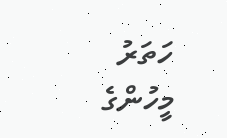ހަތަރު މީހުންގެ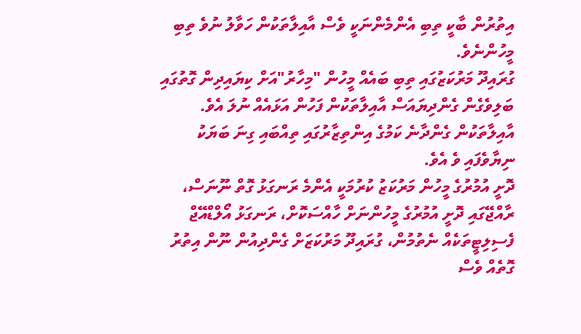އިތުރުން ބާކީ ތިބި އެންމެންނަކީ ވެސް އާއިލާތަކުން ހަވާލު ނުވެ ތިބި މީހުންނެވެ.
ގުރައިދޫ މަރުކަޒުގައި ތިބި ބައެއް މީހުން "މިހާރު"އަށް ކިޔައިދިން ގޮތުގައި ބަލިވެގެން ގެންދިޔައަސް އާއިލާތަކުން ފަހުން އަޅައެއް ނުލަ އެވެ. އާއިލާތަކުން ގެންދާނެ ކަމުގެ އިންތިޒާރުގައި ތިއްބައި ގިނަ ބަޔަކު ނިޔާވެފައި ވެ އެވެ.
ދޮށީ އުމުރުގެ މީހުން މަރުކަޒު ކުރުމަކީ އެންމެ ރަނގަޅު ގޮތް ނޫނަސް، ރާއްޖޭގައި ދޮށީ އުމުރުގެ މީހުންނަށް ހާއްސަކޮށް، ރަނގަޅު އޯލްޑްއޭޖް ފެސިލިޓީތަކެއް ނެތުމުން، ގުރައިދޫ މަރުކަޒަށް ގެންދިއުން ނޫން އިތުރު ގޮތެއް ވެސް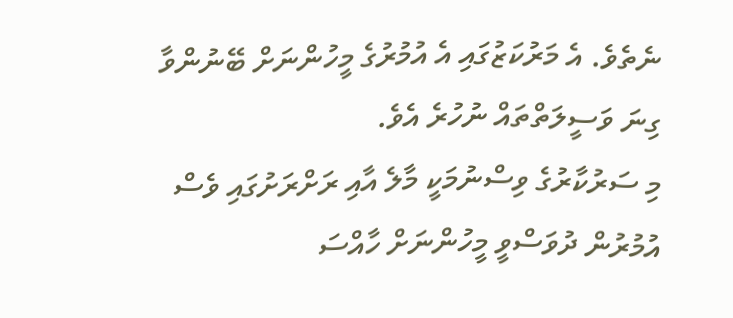ނެތެވެ. އެ މަރުކަޒުގައި އެ އުމުރުގެ މީހުންނަށް ބޭނުންވާ ގިނަ ވަސީލަތްތައް ނުހުރެ އެވެ.
މި ސަރުކާރުގެ ވިސްނުމަކީ މާލެ އާއި ރަށްރަށުގައި ވެސް އުމުރުން ދުވަސްވީ މީހުންނަށް ހާއްސަ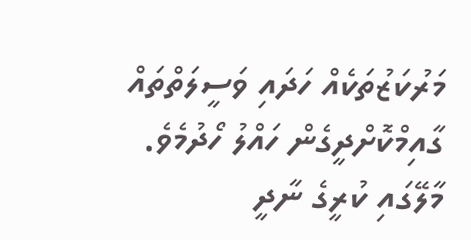މަރުކަޒުތަކެއް ހަދައި ވަސީލަތްތައް ގާއިމްކޮށްދީގެން ހައްލު ހޯދުމެވެ. މާލޭގައި ކުރީގެ ނާދީ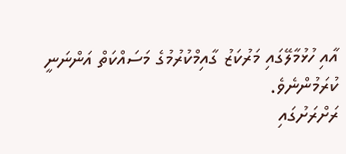އާއި ހުޅުމާލޭގައި މަރުކަޒު ގާއިމްކުރުމުގެ މަސައްކަތް އަންނަނީ ކުރަމުންނެވެ.
ރަށްރަށުގައި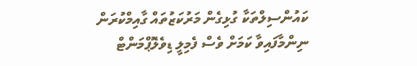ކައުންސިލްތަކާ ގުޅިގެން މަރުކަޒުތައް ގާއިމްކުރަން ނިންމާފައިވާ ކަމަށް ވެސް ފެމިލީ ޑިވެލޮޕްމަންޓް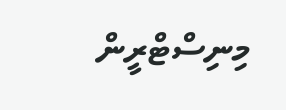މިނިސްޓްރީން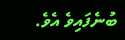ބުނެފައިވެ އެވެ.